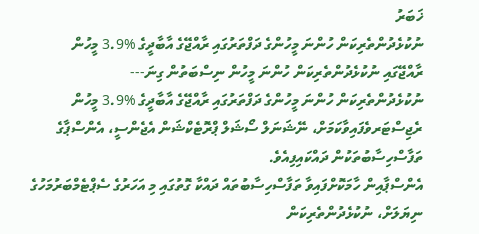ޚަބަރު
ނުކުޅެދުންތެރިކަން ހުންނަ މީހުންގެ ދަފްތަރުގައި ރާއްޖޭގެ އާބާދީގެ %3.9 މީހުން
ރާއްޖޭގައި ނުކުޅެދުންތެރިކަން ހުންނަ މީހުން ނިސްބަތުން ގިނަ---
ނުކުޅެދުންތެރިކަން ހުންނަ މީހުންގެ ދަފްތަރުގައި ރާއްޖޭގެ އާބާދީގެ %3.9 މީހުން ރެޖިސްޓަރވެފައިވާކަމަށް، ނޭޝަނަލް ސޯޝަލް ޕްރޮޓެކްޝަން އެޖެންސީ، އެންސްޕާގެ ތަފާސްހިސާބުތަކުން ދައްކައިފިއެވެ.
އެންސްޕާއިން ހާމަކޮށްފައިވާ ތަފާސްހިސާބުތައް ދައްކާ ގޮތުގައި މި އަހަރުގެ ސެޕްޓެމްބަރުމަހުގެ ނިޔަލަށް، ނުކުޅެދުންތެރިކަން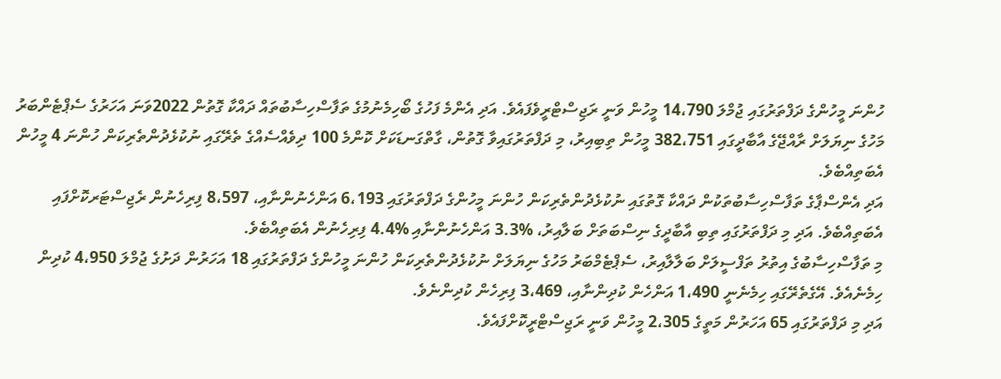ހުންނަ މީހުންގެ ދަފްތަރުގައި ޖުމްލަ 14،790 މީހުން ވަނީ ރަޖިސްޓްރީވެފައެވެ. އަދި އެންމެ ފަހުގެ ބޯހިމެނުމުގެ ތަފާސްހިސާބުތައް ދައްކާ ގޮތުން 2022ވަނަ އަހަރުގެ ސެޕްޓެންބަރު މަހުގެ ނިޔަލަށް ރާއްޖޭގެ އާބާދީގައި 382،751 މީހުން ތިބިއިރު، މި ދަފްތަރުގައިވާ ގޮތުން، ގާތްގަނޑަކަށް ކޮންމެ 100 ދިވެއްސެއްގެ ތެރޭގައި ނުކުޅެދުންތެރިކަން ހުންނަ 4 މީހުން އެބަތިއްބެވެ.
އަދި އެންސްޕާގެ ތަފާސްހިސާބުތަކުން ދައްކާ ގޮތުގައި ނުކުޅެދުންތެރިކަން ހުންނަ މީހުންގެ ދަފްތަރުގައި 6،193 އަންހެނުންނާއި، 8،597 ފިރިހެނުން ރެޖިސްޓަރކޮށްފައި އެބަތިއްބެވެ. އަދި މި ދަފްތަރުގައި ތިބި އާބާދީގެ ނިސްބަތަށް ބަލާއިރު، %3.3 އަންހެނުންނާއި %4.4 ފިރިހެނުން އެބަތިއްބެވެ.
މި ތަފާސްހިސާބުގެ އިތުރު ތަފްސީލަށް ބަލާލާއިރު، ސެޕްޓެމްބަރު މަހުގެ ނިޔަލަށް ނުކުޅެދުންތެރިކަން ހުންނަ މީހުންގެ ދަފްތަރުގައި 18 އަހަރުން ދަށުގެ ޖުމްލަ 4،950 ކުދިން ހިމެނެއެވެ. އޭގެތެރޭގައި ހިމެނެނީ 1،490 އަންހެން ކުދިންނާއި، 3،469 ފިރިހެން ކުދިންނެވެ.
އަދި މި ދަފްތަރުގައި 65 އަހަރުން މަތީގެ 2،305 މީހުން ވަނީ ރަޖިސްޓްރީކޮށްފައެވެ.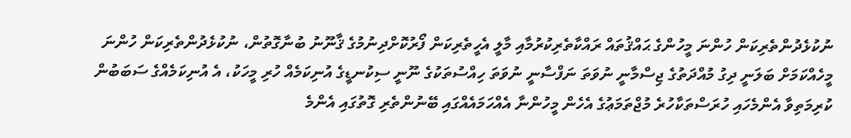ނުކުޅެދުންތެރިކަން ހުންނަ މީހުންގެ ޙައްޤުތައް ރައްކާތެރިކުރުމާއި މާލީ އެހީތެރިކަން ފޯރުކޮށްދިނުމުގެ ޤާނޫނު ބުނާގޮތުން، ނުކުޅެދުންތެރިކަން ހުންނަ މީހެއްކަމަށް ބަލަނީ ދިގު މުއްދަތުގެ ޖިސްމާނީ ނުވަތަ ނަފްސާނީ ނުވަތަ ހިއްސުތަކުގެ ނޫނީ ސިކުނޑީގެ އުނިކަމެއް ހުރި މީހަކު، އެ އުނިކަމެއްގެ ސަބަބުން ކުރިމަތިވާ އެންމެހައި ހުރަސްތަކާހުރެ މުޖްތަމަޢުގެ އެހެން މީހުންނާ އެއްހަމައެއްގައި ބޭނުންތެރި ގޮތުގައި އެންމެ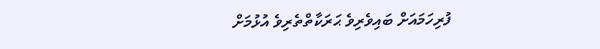ފުރިހަމައަށް ބައިވެރިވެ ޙަރަކާތްތެރިވެ އުޅުމަށް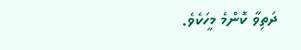ދަތިވާ ކޮންމެ މީހަކެވެ.